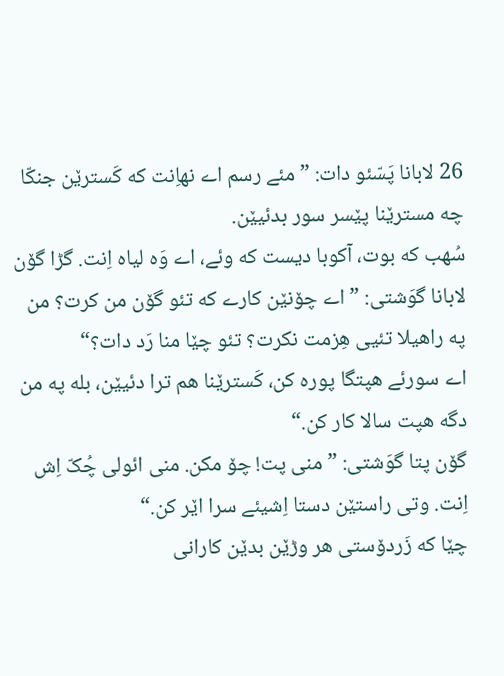26 لابانا پَسّئو دات: ”مئے رسم اے نهاِنت که کَسترێن جنکّا چه مسترێنا پێسر سور بدئیێن.
سُهب که بوت، آکوبا دیست که وئے، اے وَه لیاه اِنت. گڑا گۆن لابانا گوَشتی: ”اے چۆنێن کارے که تئو گۆن من کرت؟ من په راهیلا تئیی هِزمت نکرت؟ تئو چێا منا رَد دات؟“
اے سورئے هپتگا پوره کن، کَسترێنا هم ترا دئیێن، بله په من دگه هپت سالا کار کن.“
گۆن پتا گوَشتی: ”منی پت! چۆ مکن. منی ائولی چُکّ اِش اِنت. وتی راستێن دستا اِشیئے سرا اێر کن.“
چێا که زَردۆستی هر وڑێن بدێن کارانی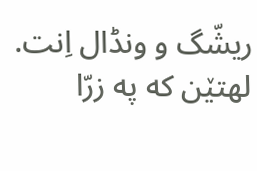ریشّگ و ونڈال اِنت. لهتێن که په زرّا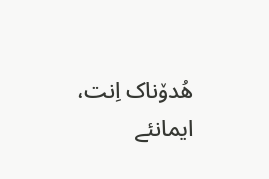هُدۆناک اِنت، ایمانئے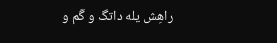راهِش یله داتگ و گَم و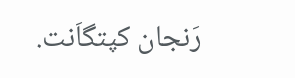رَنجان کپتگاَنت.